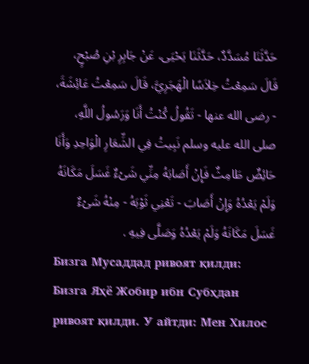حَدَّثَنَا مُسَدَّدٌ، حَدَّثَنَا يَحْيَى، عَنْ جَابِرِ بْنِ صُبْحٍ، قَالَ سَمِعْتُ خِلاَسًا الْهَجَرِيَّ، قَالَ سَمِعْتُ عَائِشَةَ، - رضى الله عنها - تَقُولُ كُنْتُ أَنَا وَرَسُولُ اللَّهِ، صلى الله عليه وسلم نَبِيتُ فِي الشِّعَارِ الْوَاحِدِ وَأَنَا حَائِضٌ طَامِثٌ فَإِنْ أَصَابَهُ مِنِّي شَىْءٌ غَسَلَ مَكَانَهُ وَلَمْ يَعْدُهُ وَإِنْ أَصَابَ - تَعْنِي ثَوْبَهُ - مِنْهُ شَىْءٌ غَسَلَ مَكَانَهُ وَلَمْ يَعْدُهُ وَصَلَّى فِيهِ .
Бизга Мусаддад ривоят қилди: Бизга Яҳё Жобир ибн Субҳдан ривоят қилди. У айтди: Мен Хилос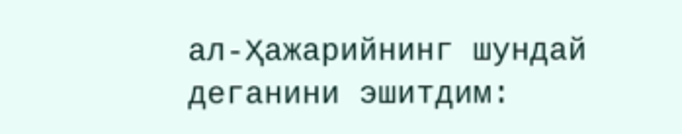ал-Ҳажарийнинг шундай деганини эшитдим: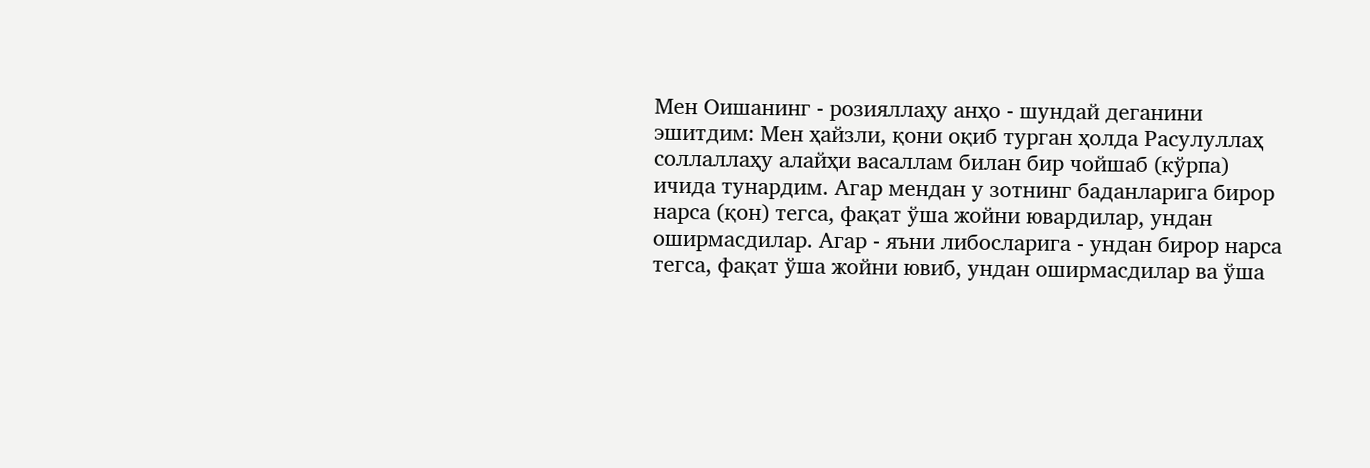Мен Оишанинг - розияллаҳу анҳо - шундай деганини эшитдим: Мен ҳайзли, қони оқиб турган ҳолда Расулуллаҳ соллаллаҳу алайҳи васаллам билан бир чойшаб (кўрпа) ичида тунардим. Агар мендан у зотнинг баданларига бирор нарса (қон) тегса, фақат ўша жойни ювардилар, ундан оширмасдилар. Агар - яъни либосларига - ундан бирор нарса тегса, фақат ўша жойни ювиб, ундан оширмасдилар ва ўша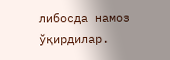либосда намоз ўқирдилар.